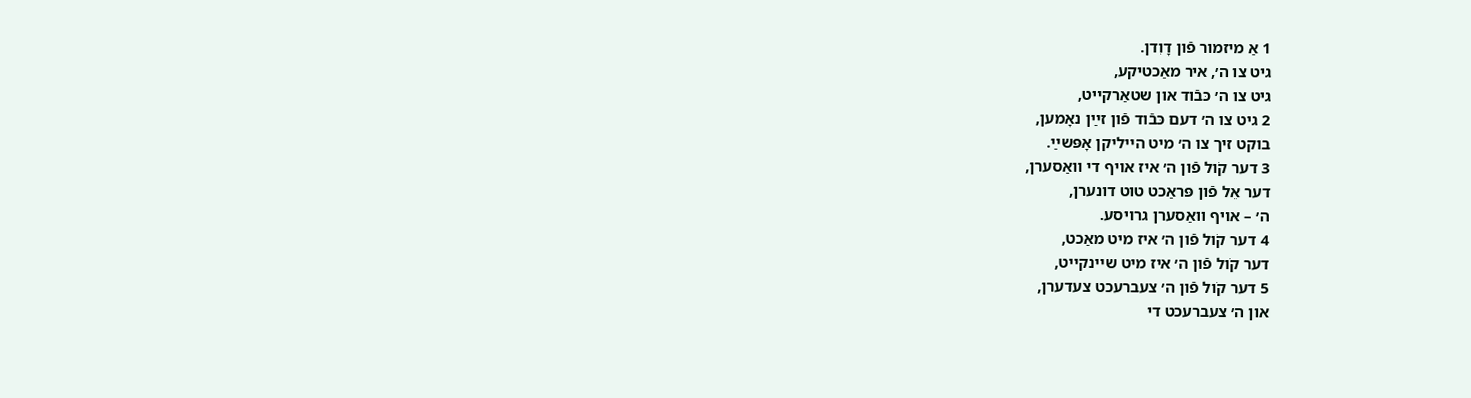1 אַ מיזמור פֿון דָוִדן.
גיט צו ה׳, איר מאַכטיקע,
גיט צו ה׳ כּבֿוד און שטאַרקײט,
2 גיט צו ה׳ דעם כּבֿוד פֿון זײַן נאָמען,
בוקט זיך צו ה׳ מיט הײליקן אָפּשײַ.
3 דער קֹול פֿון ה׳ איז אױף די װאַסערן,
דער אֵל פֿון פּראַכט טוט דונערן,
ה׳ – אױף װאַסערן גרױסע.
4 דער קֹול פֿון ה׳ איז מיט מאַכט,
דער קֹול פֿון ה׳ איז מיט שײנקײט,
5 דער קֹול פֿון ה׳ צעברעכט צעדערן,
און ה׳ צעברעכט די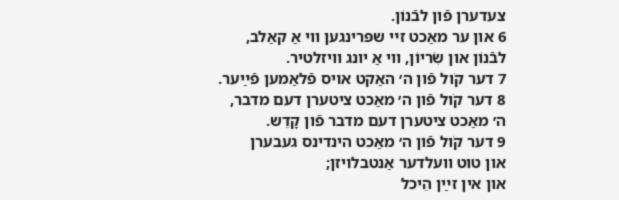צעדערן פֿון לבֿנוֹן.
6 און ער מאַכט זײ שפּרינגען װי אַ קאַלב,
לבֿנוֹן און שִׂריוֹן, װי אַ יונג װיזלטיר.
7 דער קֹול פֿון ה׳ האַקט אױס פֿלאַמען פֿײַער.
8 דער קֹול פֿון ה׳ מאַכט ציטערן דעם מדבר,
ה׳ מאַכט ציטערן דעם מדבר פֿון קָדֵש.
9 דער קֹול פֿון ה׳ מאַכט הינדינס געבערן
און טוט װעלדער אַנטבלױזן;
און אין זײַן הֵיכל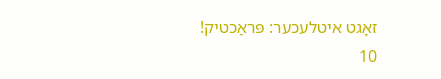זאָגט איטלעכער: פּראַכטיק!
10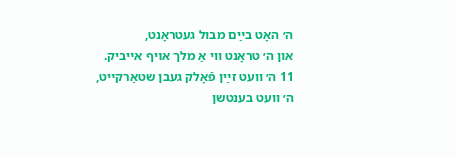ה׳ האָט בײַם מבול געטראָנט,
און ה׳ טראָנט װי אַ מלך אױף אײביק.
11 ה׳ װעט זײַן פֿאָלק געבן שטאַרקײט,
ה׳ װעט בענטשן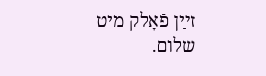זײַן פֿאָלק מיט שלום.